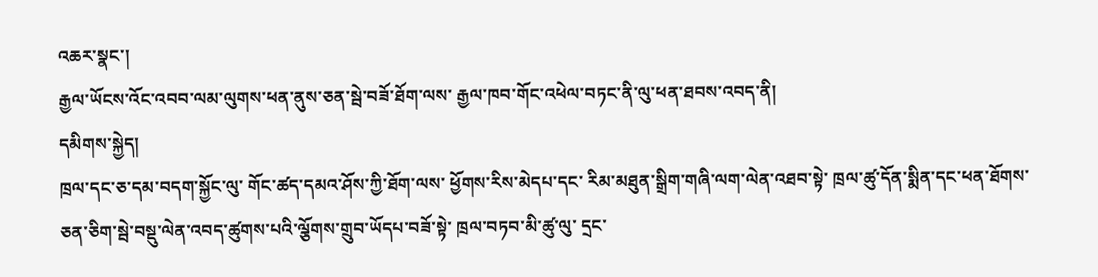འཆར་སྣང་།
རྒྱལ་ཡོངས་འོང་འབབ་ལམ་ལུགས་ཕན་ནུས་ཅན་སྦེ་བཟོ་ཐོག་ལས་ རྒྱལ་ཁབ་གོང་འཕེལ་བཏང་ནི་ལུ་ཕན་ཐབས་འབད་ནི།
དམིགས་སྐྱེད།
ཁྲལ་དང་ཅ་དམ་བདག་སྐྱོང་ལུ་ གོང་ཚད་དམའ་ཤོས་ཀྱི་ཐོག་ལས་ ཕྱོགས་རིས་མེདཔ་དང་ རིམ་མཐུན་སྒྲིག་གཞི་ལག་ལེན་འཐབ་སྟེ་ ཁྲལ་ཚུ་དོན་སྨིན་དང་ཕན་ཐོགས་ཅན་ཅིག་སྦེ་བསྡུ་ལེན་འབད་ཚུགས་པའི་ལྕོགས་གྲུབ་ཡོདཔ་བཟོ་སྟེ་ ཁྲལ་བཏབ་མི་ཚུ་ལུ་ དྲང་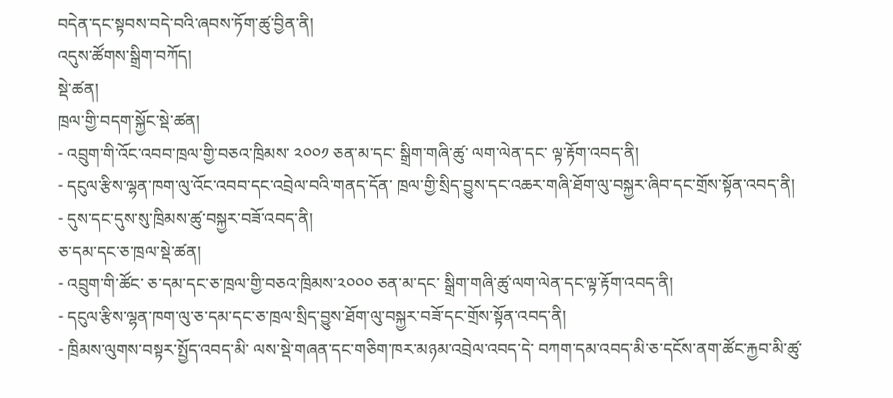བདེན་དང་སྟབས་བདེ་བའི་ཞབས་ཏོག་ཚུ་བྱིན་ནི།
འདུས་ཚོགས་སྒྲིག་བཀོད།
སྡེ་ཚན།
ཁྲལ་གྱི་བདག་སྐྱོང་སྡེ་ཚན།
- འབྲུག་གི་འོང་འབབ་ཁྲལ་གྱི་བཅའ་ཁྲིམས་ ༢༠༠༡ ཅན་མ་དང་ སྒྲིག་གཞི་ཚུ་ ལག་ལེན་དང་ ལྟ་རྟོག་འབད་ནི།
- དངུལ་རྩིས་ལྷན་ཁག་ལུ་འོང་འབབ་དང་འབྲེལ་བའི་གནད་དོན་ ཁྲལ་གྱི་སྲིད་བྱུས་དང་འཆར་གཞི་ཐོག་ལུ་བསྐྱར་ཞིབ་དང་གྲོས་སྟོན་འབད་ནི།
- དུས་དང་དུས་སུ་ཁྲིམས་ཚུ་བསྐྱར་བཟོ་འབད་ནི།
ཅ་དམ་དང་ཅ་ཁྲལ་སྡེ་ཚན།
- འབྲུག་གི་ཚོང་ ཅ་དམ་དང་ཅ་ཁྲལ་གྱི་བཅའ་ཁྲིམས་༢༠༠༠ ཅན་མ་དང་ སྒྲིག་གཞི་ཚུ་ལག་ལེན་དང་ལྟ་རྟོག་འབད་ནི།
- དངུལ་རྩིས་ལྷན་ཁག་ལུ་ཅ་དམ་དང་ཅ་ཁྲལ་སྲིད་བྱུས་ཐོག་ལུ་བསྐྱར་བཟོ་དང་གྲོས་སྟོན་འབད་ནི།
- ཁྲིམས་ལུགས་བསྟར་སྤྱོད་འབད་མི་ ལས་སྡེ་གཞན་དང་གཅིག་ཁར་མཉམ་འབྲེལ་འབད་དེ་ བཀག་དམ་འབད་མི་ཅ་དངོས་ནག་ཚོང་རྐྱབ་མི་ཚུ་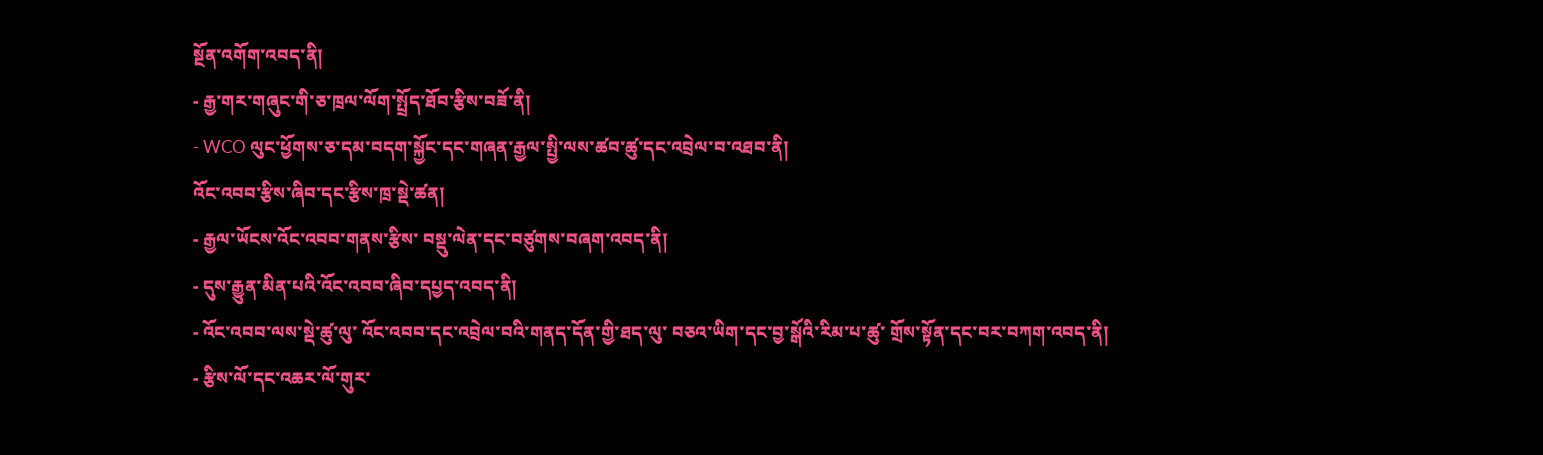སྔོན་འགོག་འབད་ནི།
- རྒྱ་གར་གཞུང་གི་ཅ་ཁྲལ་ལོག་སྤྲོད་ཐོབ་རྩིས་བཟོ་ནི།
- WCO ལུང་ཕྱོགས་ཅ་དམ་བདག་སྐྱོང་དང་གཞན་རྒྱལ་སྤྱི་ལས་ཚབ་ཚུ་དང་འབྲེལ་བ་འཐབ་ནི།
འོང་འབབ་རྩིས་ཞིབ་དང་རྩིས་ཁྲ་སྡེ་ཚན།
- རྒྱལ་ཡོངས་འོང་འབབ་གནས་རྩིས་ བསྡུ་ལེན་དང་བཙུགས་བཞག་འབད་ནི།
- དུས་རྒྱུན་མིན་པའི་འོང་འབབ་ཞིབ་དཔྱད་འབད་ནི།
- འོང་འབབ་ལས་སྡེ་ཚུ་ལུ་ འོང་འབབ་དང་འབྲེལ་བའི་གནད་དོན་གྱི་ཐད་ལུ་ བཅའ་ཡིག་དང་བྱ་སྒོའི་རིམ་པ་ཚུ་ གྲོས་སྟོན་དང་བར་བཀག་འབད་ནི།
- རྩིས་ལོ་དང་འཆར་ལོ་གུར་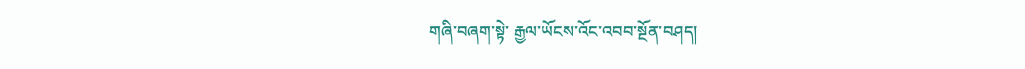གཞི་བཞག་སྟེ་ རྒྱལ་ཡོངས་འོང་འབབ་སྔོན་བཤད།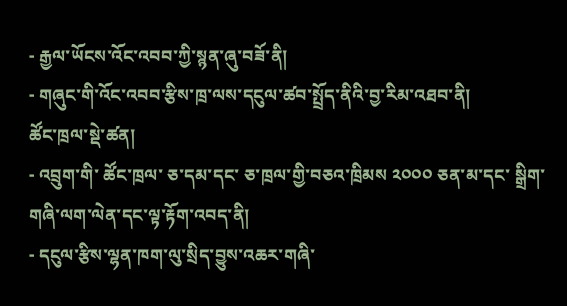- རྒྱལ་ཡོངས་འོང་འབབ་ཀྱི་སྙན་ཞུ་བཟོ་ནི།
- གཞུང་གི་འོང་འབབ་རྩིས་ཁྲ་ལས་དངུལ་ཚབ་སྤྲོད་ནིའི་བྱ་རིམ་འཐབ་ནི།
ཚོང་ཁྲལ་སྡེ་ཚན།
- འབྲུག་གི་ ཚོང་ཁྲལ་ ཅ་དམ་དང་ ཅ་ཁྲལ་གྱི་བཅའ་ཁྲིམས ༢༠༠༠ ཅན་མ་དང་ སྒྲིག་གཞི་ལག་ལེན་དང་ལྟ་རྟོག་འབད་ནི།
- དངུལ་རྩིས་ལྷན་ཁག་ལུ་སྲིད་བྱུས་འཆར་གཞི་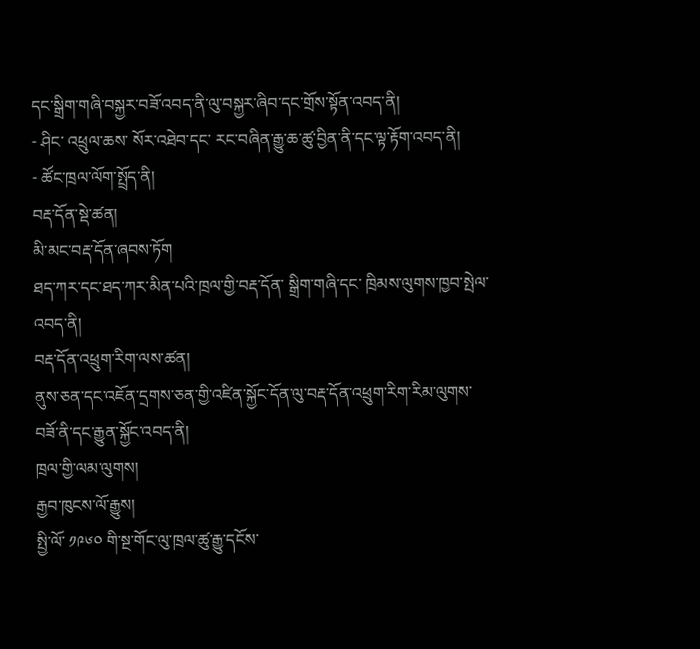དང་སྒྲིག་གཞི་བསྐྱར་བཟོ་འབད་ནི་ལུ་བསྐྱར་ཞིབ་དང་གྲོས་སྟོན་འབད་ནི།
- ཤིང་ འཕྲུལ་ཆས་ སོར་འཐེབ་དང་ རང་བཞིན་རྒྱུ་ཆ་ཚུ་བྱིན་ནི་དང་ལྟ་རྟོག་འབད་ནི།
- ཚོང་ཁྲལ་ལོག་སྤྲོད་ནི།
བརྡ་དོན་སྡེ་ཚན།
མི་མང་བརྡ་དོན་ཞབས་ཏོག
ཐད་ཀར་དང་ཐད་ཀར་མིན་པའི་ཁྲལ་གྱི་བརྡ་དོན་ སྒྲིག་གཞི་དང་ ཁྲིམས་ལུགས་ཁྱབ་སྤེལ་འབད་ནི།
བརྡ་དོན་འཕྲུག་རིག་ལས་ཚན།
ནུས་ཅན་དང་འཇོན་དྲགས་ཅན་གྱི་འཛིན་སྐྱོང་དོན་ལུ་བརྡ་དོན་འཕྲུག་རིག་རིམ་ལུགས་བཟོ་ནི་དང་རྒྱུན་སྐྱོང་འབད་ནི།
ཁྲལ་གྱི་ལམ་ལུགས།
རྒྱབ་ཁུངས་ལོ་རྒྱུས།
སྤྱི་ལོ་ ༡༩༦༠ གི་སྔ་གོང་ལུ་ཁྲལ་ཚུ་རྒྱུ་དངོས་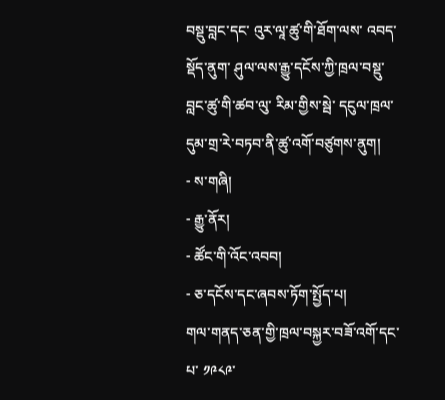བསྡུ་བླང་དང་ འུར་ལཱ་ཚུ་གི་ཐོག་ལས་ འབད་སྡོད་ནུག་ ཤུལ་ལས་རྒྱུ་དངོས་ཀྱི་ཁྲལ་བསྡུ་བླང་ཚུ་གི་ཚབ་ལུ་ རིམ་གྱིས་སྦེ་ དངུལ་ཁྲལ་དུམ་གྲ་རེ་བཏབ་ནི་ཚུ་འགོ་བཙུགས་ནུག།
- ས་གཞི།
- རྒྱུ་ནོར།
- ཚོང་གི་འོང་འབབ།
- ཅ་དངོས་དང་ཞབས་ཏོག་སྤྱོད་པ།
གལ་གནད་ཅན་གྱི་ཁྲལ་བསྐྱར་བཟོ་འགོ་དང་པ་ ༡༩༨༩་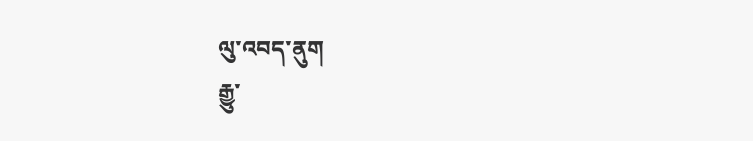ལུ་འབད་ནུག
རྒྱུ་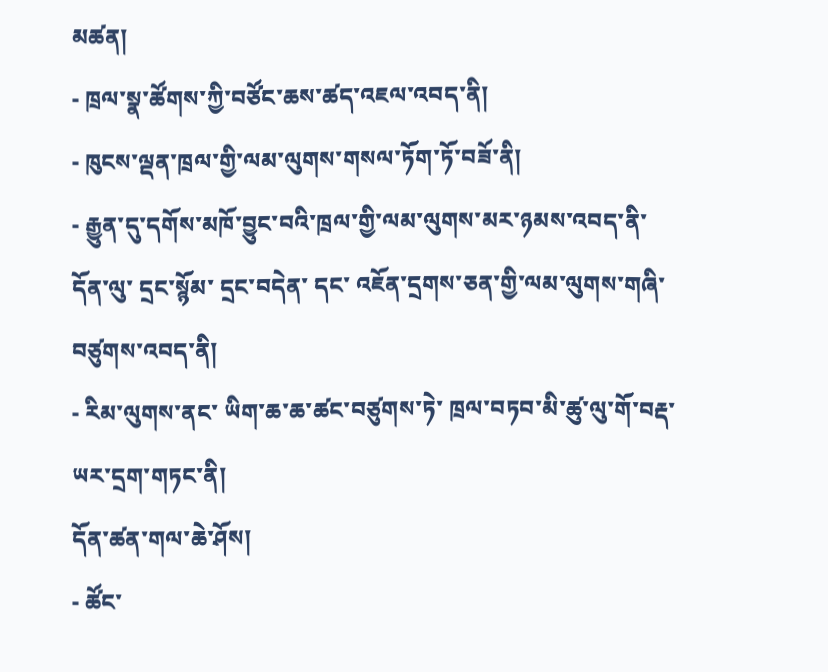མཚན།
- ཁྲལ་སྣ་ཚོགས་ཀྱི་བཙོང་ཆས་ཚད་འཇལ་འབད་ནི།
- ཁུངས་ལྡན་ཁྲལ་གྱི་ལམ་ལུགས་གསལ་ཏོག་ཏོ་བཟོ་ནི།
- རྒྱུན་དུ་དགོས་མཁོ་བྱུང་བའི་ཁྲལ་གྱི་ལམ་ལུགས་མར་ཉམས་འབད་ནི་དོན་ལུ་ དྲང་སྙོམ་ དྲང་བདེན་ དང་ འཇོན་དྲགས་ཅན་གྱི་ལམ་ལུགས་གཞི་བཙུགས་འབད་ནི།
- རིམ་ལུགས་ནང་ ཡིག་ཆ་ཆ་ཚང་བཙུགས་ཏེ་ ཁྲལ་བཏབ་མི་ཚུ་ལུ་གོ་བརྡ་ཡར་དྲག་གཏང་ནི།
དོན་ཚན་གལ་ཆེ་ཤོས།
- ཚོང་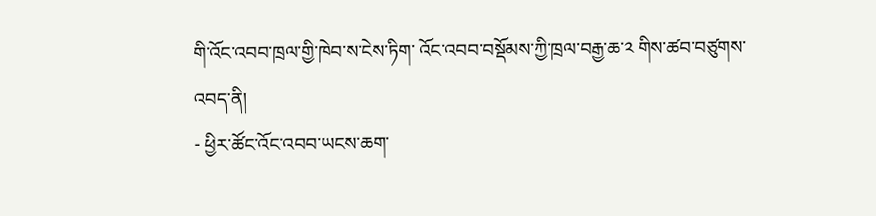གི་འོང་འབབ་ཁྲལ་གྱི་ཁེབ་ས་ངེས་ཏིག་ འོང་འབབ་བསྡོམས་ཀྱི་ཁྲལ་བརྒྱ་ཆ་༢ གིས་ཚབ་བཙུགས་འབད་ནི།
- ཕྱིར་ཚོང་འོང་འབབ་ཡངས་ཆག་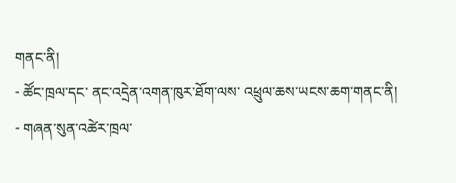གནང་ནི།
- ཚོང་ཁྲལ་དང་ ནང་འདྲེན་འགན་ཁུར་ཐོག་ལས་ འཕྲུལ་ཆས་ཡངས་ཆག་གནང་ནི།
- གཞན་སུན་འཚེར་ཁྲལ་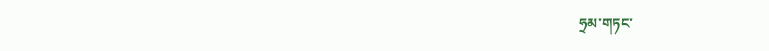ཧྲམ་གཏང་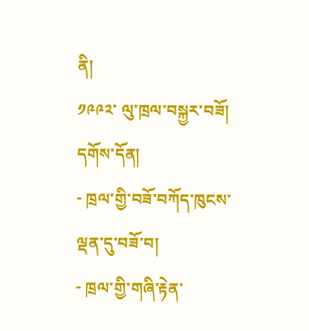ནི།
༡༩༩༢་ ལུ་ཁྲལ་བསྐྱར་བཟོ།
དགོས་དོན།
- ཁྲལ་གྱི་བཟོ་བཀོད་ཁུངས་ལྡན་དུ་བཟོ་བ།
- ཁྲལ་གྱི་གཞི་རྟེན་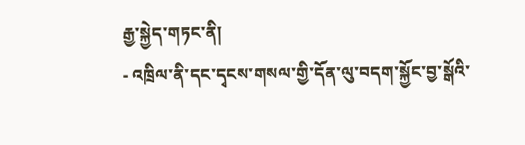རྒྱ་སྐྱེད་གཏང་ནི།
- འཁྲིལ་ནི་དང་དྭངས་གསལ་གྱི་དོན་ལུ་བདག་སྐྱོང་བྱ་སྒོའི་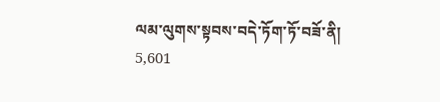ལམ་ལུགས་སྟབས་བདེ་ཏོག་ཏོ་བཟོ་ནི།
5,601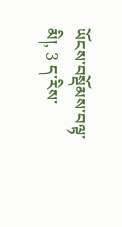ཡོངས་བསྡོམས་བལྟ་མི།, 3 ད་རིས་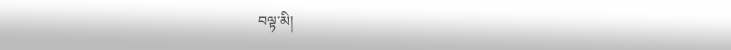བལྟ་མི།